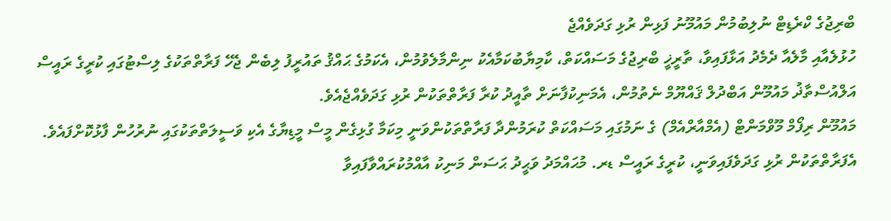ބްރިޖުގެ ކްރެޑިޓް ނުލިބުމުން މައުމޫނު ފަޅިން ރުޅި ގަދަވެއްޖެ
ހުޅުލެއާއި މާލެއާ ދެމެދު އަޅާފައިވާ، ތާރީޚީ ބްރިޖުގެ މަސައްކަތް، ކާމިޔާބުކަމާއެކު ނިންމާލެވުމުން، އެކަމުގެ ޙައްޤު ތައުރީފު ލިބެން ޖެހޭ ފަރާތްތަކުގެ ލިސްޓުގައި ކުރީގެ ރައީސް އަލްއުސްތާޛު މައުމޫން އަބްދުލް ޤައްޔޫމް ނެތުމުން، އެމަނިކުފާނަށް ތާއީދު ކުރާ ފަރާތްތަކުން ރުޅި ގަދަވެއްޖެއެވެ.
މައުމޫން ރިފޯމް މޫވްމަންޓް (އެމްއާރްއެމް) ގެ ނަމުގައި މަސައްކަތް ކުރަމުންދާ ފަރާތްތަކުންވަނީ މިކަމާ ގުޅިގެން މީސް މީޑިޔާގެ އެކި ވަސީލަތްތަކުގައި ނުރުހުން ފާޅުކޮށްފައެވެ.
އެފަރާތްތަކުން ރުޅި ގަދަވެފައިވަނީ، ކުރީގެ ރައީސް ޑރ. މުޙައްމަދު ވަޙީދު ޙަސަން މަނިކު އާއްމުކުރައްވާފައިވާ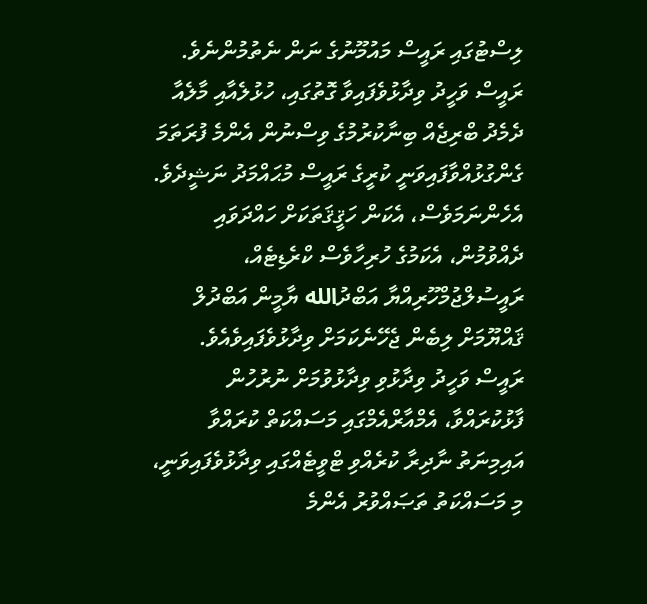ލިސްޓުގައި ރައީސް މައުމޫނުގެ ނަން ނެތުމުންނެވެ. ރައީސް ވަހީދު ވިދާޅުވެފައިވާ ގޮތުގައި، ހުޅުލެއާއި މާލެއާ ދެމެދު ބްރިޖެއް ބިނާކުރުމުގެ ވިސްނުން އެންމެ ފުރަތަމަ ގެންގުޅުއްވާފައިވަނީ ކުރީގެ ރައީސް މުޙައްމަދު ނަޝީދެވެ. އެހެންނަމަވެސް، އެކަން ހަޤީޤަތަކަށް ހައްދަވައި ދެއްވުމުން، އެކަމުގެ ހުރިހާވެސް ކްރެޑިޓެއް، ރައީސުލްޖުމްހޫރިއްޔާ އަބްދުالله ޔާމީން އަބްދުލް ޤައްޔޫމަށް ލިބެން ޖެހޭނެކަމަށް ވިދާޅުވެފައިވެއެވެ.
ރައީސް ވަހީދު ވިދާޅުވި ވިދާޅުވުމަށް ނުރުހުން ފާޅުކުރައްވާ، އެމްއާރްއެމްގައި މަސައްކަތް ކުރައްވާ އައިމިނަތު ނާދިރާ ކުރެއްވި ޓްވީޓެއްގައި ވިދާޅުވެފައިވަނީ، މި މަސައްކަތު ތަޞައްވުރު އެންމެ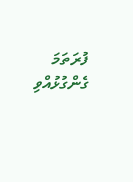ފުރަތަމަ ގެންގުޅުއްވި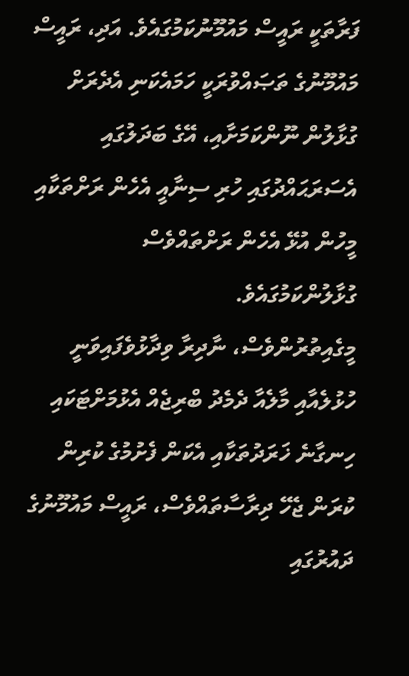ފަރާތަކީ ރައީސް މައުމޫނުކަމުގައެވެ. އަދި، ރައީސް މައުމޫނުގެ ތަޞައްވުރަކީ ހަމައެކަނި އެދެރަށް ގުޅާލުން ނޫންކަމަށާއި، އޭގެ ބަދަލުގައި އެސަރަޙައްދުގައި ހުރި ސިނާއީ އެހެން ރަށްތަކާއި މީހުން އުޅޭ އެހެން ރަށްތައްވެސް ގުޅާލުންކަމުގައެވެ.
މީގެއިތުރުންވެސް، ނާދިރާ ވިދާޅުވެފައިވަނީ ހުޅުލެއާއި މާލެއާ ދެމެދު ބްރިޖެއް އެޅުމަށްޓަކައި ހިނގާނެ ޚަރަދުތަކާއި އެކަން ފެށުމުގެ ކުރިން ކުރަން ޖެހޭ ދިރާސާތައްވެސް، ރައީސް މައުމޫނުގެ ދައުރުގައި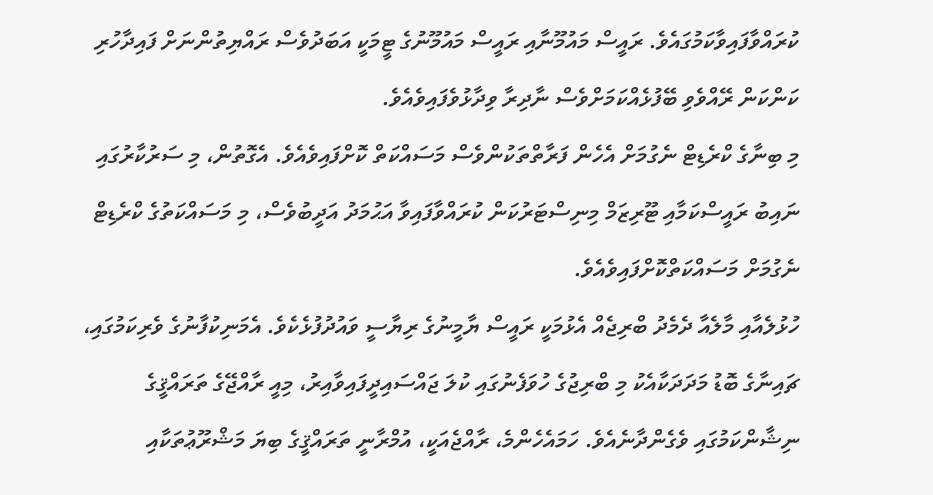ކުރައްވާފައިވާކަމުގައެވެ. ރައީސް މައުމޫނާއި ރައީސް މައުމޫނުގެ ޓީމަކީ އަބަދުވެސް ރައްޔިތުންނަށް ފައިދާހުރި ކަންކަން ރޭއްވެވި ބޭފުޅެއްކަމަށްވެސް ނާދިރާ ވިދާޅުވެފައިވެއެވެ.
މި ބިނާގެ ކްރެޑިޓް ނެގުމަށް އެހެން ފަރާތްތަކުންވެސް މަސައްކަތް ކޮށްފައިވެއެވެ. އެގޮތުން، މި ސަރުކާރުގައި ނައިބު ރައީސްކަމާއި ޓޫރިޒަމް މިނިސްޓަރުކަން ކުރައްވާފައިވާ އަޙުމަދު އަދީބުވެސް، މި މަސައްކަތުގެ ކްރެޑިޓް ނެގުމަށް މަސައްކަތްކޮށްފައިވެއެވެ.
ހުޅުލެއާއި މާލެއާ ދެމެދު ބްރިޖެއް އެޅުމަކީ ރައީސް ޔާމީނުގެ ރިޔާސީ ވައުދުފުޅެކެވެ. އެމަނިކުފާނުގެ ވެރިކަމުގައި، ޗައިނާގެ ބޮޑު މަދަދަކާއެކު މި ބްރިޖުގެ ހުވަފެނުގައި ކުލަ ޖައްސައިދީފައިވާއިރު، މިއީ ރާއްޖޭގެ ތަރައްޤީގެ ނިޝާންކަމުގައި ވެގެންދާނެއެވެ. ހަމައެހެންމެ، ރާއްޖެއަކީ، އުމްރާނީ ތަރައްޤީގެ ބިޔަ މަޝްރޫޢުތަކާއި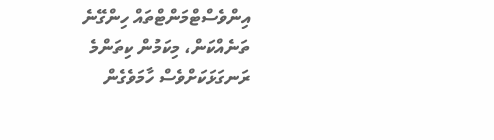އިންވެސްޓްމަންޓްތައް ހިންގޭނެ ތަނެއްކަން، މިކަމުން ކިތަންމެ ރަނގަޅަކަށްވެސް ހާމަވެގެން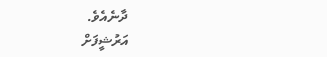ދާނެއެވެ.
އަރުޝީފަށް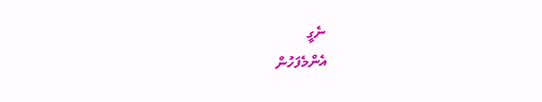ނެގީ
އެންމެފަހުން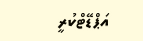އަޕްޑޭޓްކުރީ